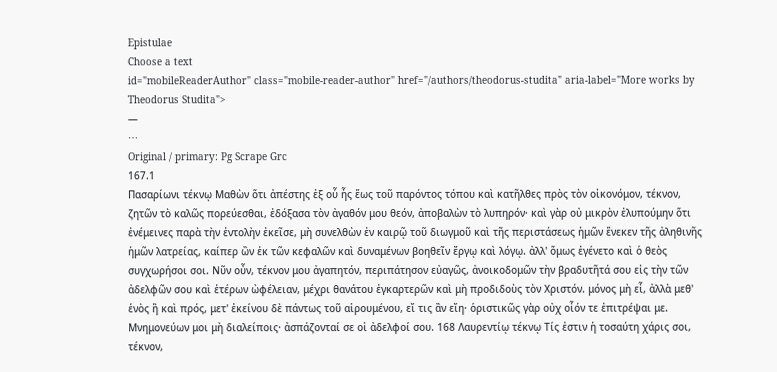Epistulae
Choose a text
id="mobileReaderAuthor" class="mobile-reader-author" href="/authors/theodorus-studita" aria-label="More works by Theodorus Studita">
—
⋯
Original / primary: Pg Scrape Grc
167.1
Πασαρίωνι τέκνῳ Μαθὼν ὅτι ἀπέστης ἐξ οὗ ἦς ἕως τοῦ παρόντος τόπου καὶ κατῆλθες πρὸς τὸν οἰκονόμον, τέκνον, ζητῶν τὸ καλῶς πορεύεσθαι, ἐδόξασα τὸν ἀγαθόν μου θεόν, ἀποβαλὼν τὸ λυπηρόν· καὶ γὰρ οὐ μικρὸν ἐλυπούμην ὅτι ἐνέμεινες παρὰ τὴν ἐντολὴν ἐκεῖσε, μὴ συνελθὼν ἐν καιρῷ τοῦ διωγμοῦ καὶ τῆς περιστάσεως ἡμῶν ἕνεκεν τῆς ἀληθινῆς ἡμῶν λατρείας, καίπερ ὢν ἐκ τῶν κεφαλῶν καὶ δυναμένων βοηθεῖν ἔργῳ καὶ λόγῳ. ἀλλ' ὅμως ἐγένετο καὶ ὁ θεὸς συγχωρήσοι σοι. Νῦν οὖν, τέκνον μου ἀγαπητόν, περιπάτησον εὐαγῶς, ἀνοικοδομῶν τὴν βραδυτῆτά σου εἰς τὴν τῶν ἀδελφῶν σου καὶ ἑτέρων ὠφέλειαν, μέχρι θανάτου ἐγκαρτερῶν καὶ μὴ προδιδοὺς τὸν Χριστόν. μόνος μὴ εἶ, ἀλλὰ μεθ' ἑνὸς ἢ καὶ πρός, μετ' ἐκείνου δὲ πάντως τοῦ αἱρουμένου, εἴ τις ἂν εἴη· ὁριστικῶς γὰρ οὐχ οἷόν τε ἐπιτρέψαι με. Μνημονεύων μοι μὴ διαλείποις· ἀσπάζονταί σε οἱ ἀδελφοί σου. 168 Λαυρεντίῳ τέκνῳ Τίς ἐστιν ἡ τοσαύτη χάρις σοι, τέκνον,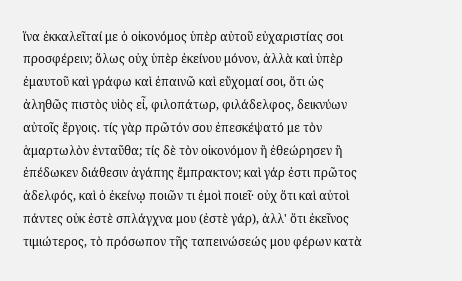ἵνα ἐκκαλεῖταί με ὁ οἰκονόμος ὑπὲρ αὐτοῦ εὐχαριστίας σοι προσφέρειν; ὅλως οὐχ ὑπὲρ ἐκείνου μόνον, ἀλλὰ καὶ ὑπὲρ ἐμαυτοῦ καὶ γράφω καὶ ἐπαινῶ καὶ εὔχομαί σοι, ὅτι ὡς ἀληθῶς πιστὸς υἱὸς εἶ, φιλοπάτωρ, φιλάδελφος, δεικνύων αὐτοῖς ἔργοις. τίς γὰρ πρῶτόν σου ἐπεσκέψατό με τὸν ἁμαρτωλὸν ἐνταῦθα; τίς δὲ τὸν οἰκονόμον ἢ ἐθεώρησεν ἢ ἐπέδωκεν διάθεσιν ἀγάπης ἔμπρακτον; καὶ γάρ ἐστι πρῶτος ἀδελφός, καὶ ὁ ἐκείνῳ ποιῶν τι ἐμοὶ ποιεῖ· οὐχ ὅτι καὶ αὐτοὶ πάντες οὐκ ἐστὲ σπλάγχνα μου (ἐστὲ γάρ), ἀλλ' ὅτι ἐκεῖνος τιμιώτερος, τὸ πρόσωπον τῆς ταπεινώσεώς μου φέρων κατὰ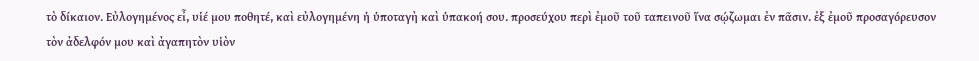τὸ δίκαιον. Εὐλογημένος εἶ, υἱέ μου ποθητέ, καὶ εὐλογημένη ἡ ὑποταγὴ καὶ ὑπακοή σου. προσεύχου περὶ ἐμοῦ τοῦ ταπεινοῦ ἵνα σῴζωμαι ἐν πᾶσιν. ἐξ ἐμοῦ προσαγόρευσον τὸν ἀδελφόν μου καὶ ἀγαπητὸν υἱὸν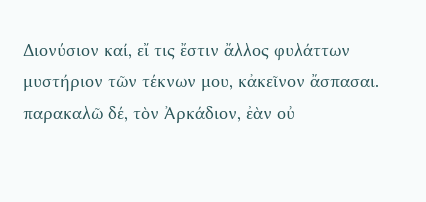Διονύσιον καί, εἴ τις ἔστιν ἄλλος φυλάττων μυστήριον τῶν τέκνων μου, κἀκεῖνον ἄσπασαι. παρακαλῶ δέ, τὸν Ἀρκάδιον, ἐὰν οὐ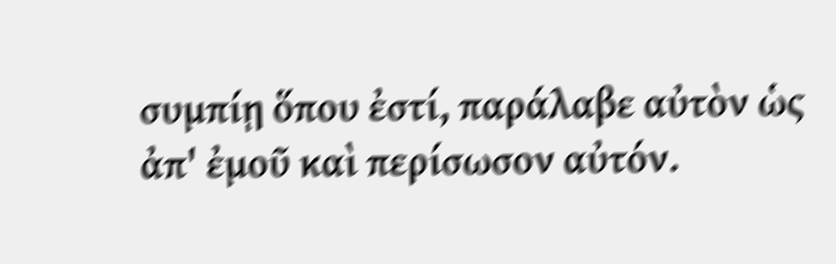συμπίῃ ὅπου ἐστί, παράλαβε αὐτὸν ὡς ἀπ' ἐμοῦ καὶ περίσωσον αὐτόν.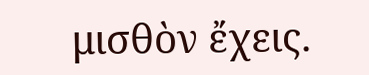μισθὸν ἔχεις.